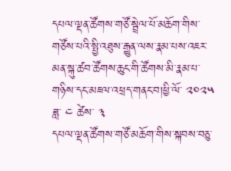དཔལ་ལྡན་ཚོགས་གཙོ་སྦྲེལ་པོ་མཆོག་གིས་གཙོས་པའི་སྤྱི་འཐུས་རྒྱུན་ལས་རྣམ་པས་འཇར་མན་སྐུ་ཚབ་ཚོགས་ཆུང་གི་ཚོགས་མི་རྣམ་པ་གཉིས་དང་མཇལ་འཕྲད་གནང་བ།ཕྱི་ལོ་ ༢༠༢༥ ཟླ་ ༤ ཚེས་ ༣
དཔལ་ལྡན་ཚོགས་གཙོ་མཆོག་གིས་སྐབས་བཅུ་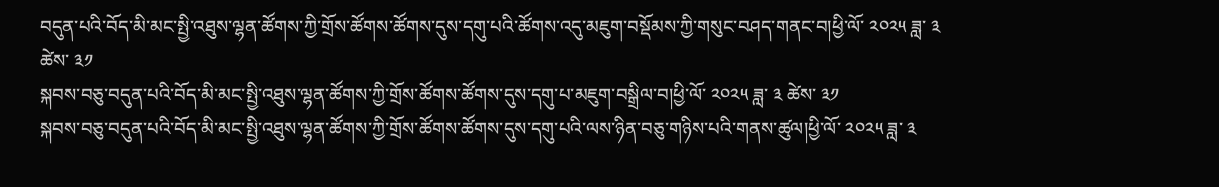བདུན་པའི་བོད་མི་མང་སྤྱི་འཐུས་ལྷན་ཚོགས་ཀྱི་གྲོས་ཚོགས་ཚོགས་དུས་དགུ་པའི་ཚོགས་འདུ་མཇུག་བསྡོམས་ཀྱི་གསུང་བཤད་གནང་བ།ཕྱི་ལོ་ ༢༠༢༥ ཟླ་ ༣ ཚེས་ ༣༡
སྐབས་བཅུ་བདུན་པའི་བོད་མི་མང་སྤྱི་འཐུས་ལྷན་ཚོགས་ཀྱི་གྲོས་ཚོགས་ཚོགས་དུས་དགུ་པ་མཇུག་བསྒྲིལ་བ།ཕྱི་ལོ་ ༢༠༢༥ ཟླ་ ༣ ཚེས་ ༣༡
སྐབས་བཅུ་བདུན་པའི་བོད་མི་མང་སྤྱི་འཐུས་ལྷན་ཚོགས་ཀྱི་གྲོས་ཚོགས་ཚོགས་དུས་དགུ་པའི་ལས་ཉིན་བཅུ་གཉིས་པའི་གནས་ཚུལ།ཕྱི་ལོ་ ༢༠༢༥ ཟླ་ ༣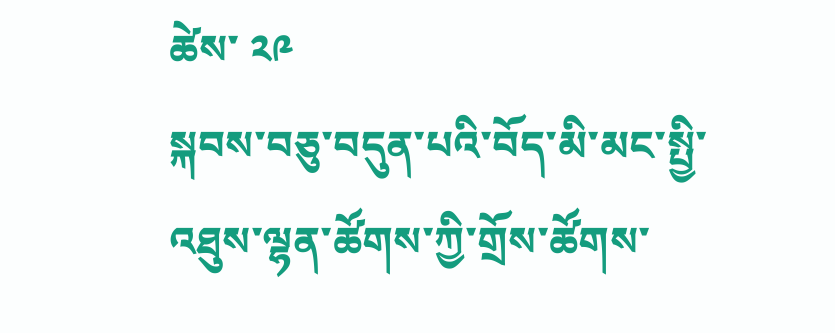ཚེས་ ༢༩
སྐབས་བཅུ་བདུན་པའི་བོད་མི་མང་སྤྱི་འཐུས་ལྷན་ཚོགས་ཀྱི་གྲོས་ཚོགས་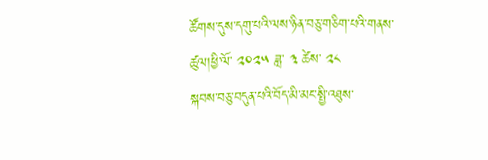ཚོགས་དུས་དགུ་པའི་ལས་ཉིན་བཅུ་གཅིག་པའི་གནས་ཚུལ།ཕྱི་ལོ་ ༢༠༢༥ ཟླ་ ༣ ཚེས་ ༢༨
སྐབས་བཅུ་བདུན་པའི་བོད་མི་མང་སྤྱི་འཐུས་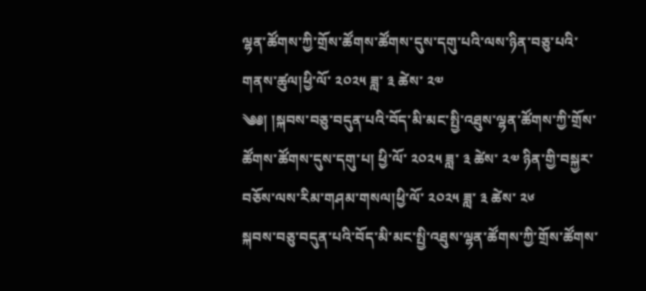ལྷན་ཚོགས་ཀྱི་གྲོས་ཚོགས་ཚོགས་དུས་དགུ་པའི་ལས་ཉིན་བཅུ་པའི་གནས་ཚུལ།ཕྱི་ལོ་ ༢༠༢༥ ཟླ་ ༣ ཚེས་ ༢༧
༄༅། །སྐབས་བཅུ་བདུན་པའི་བོད་མི་མང་སྤྱི་འཐུས་ལྷན་ཚོགས་ཀྱི་གྲོས་ཚོགས་ཚོགས་དུས་དགུ་པ། ཕྱི་ལོ་ ༢༠༢༥ ཟླ་ ༣ ཚེས་ ༢༧ ཉིན་གྱི་བསྐྱར་བཅོས་ལས་རིམ་གཤམ་གསལ།ཕྱི་ལོ་ ༢༠༢༥ ཟླ་ ༣ ཚེས་ ༢༦
སྐབས་བཅུ་བདུན་པའི་བོད་མི་མང་སྤྱི་འཐུས་ལྷན་ཚོགས་ཀྱི་གྲོས་ཚོགས་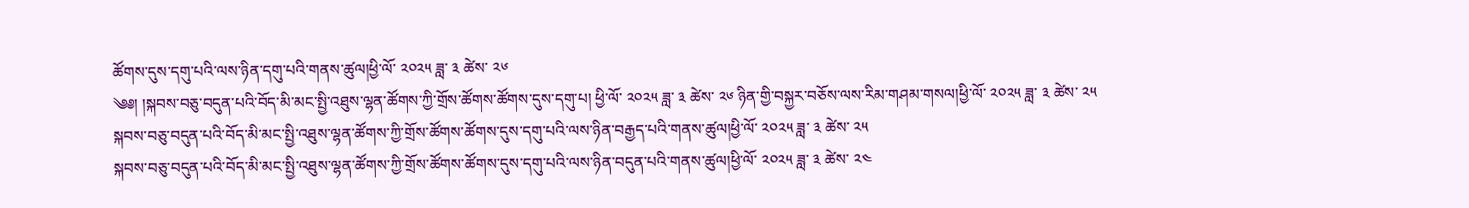ཚོགས་དུས་དགུ་པའི་ལས་ཉིན་དགུ་པའི་གནས་ཚུལ།ཕྱི་ལོ་ ༢༠༢༥ ཟླ་ ༣ ཚེས་ ༢༦
༄༅། །སྐབས་བཅུ་བདུན་པའི་བོད་མི་མང་སྤྱི་འཐུས་ལྷན་ཚོགས་ཀྱི་གྲོས་ཚོགས་ཚོགས་དུས་དགུ་པ། ཕྱི་ལོ་ ༢༠༢༥ ཟླ་ ༣ ཚེས་ ༢༦ ཉིན་གྱི་བསྐྱར་བཅོས་ལས་རིམ་གཤམ་གསལ།ཕྱི་ལོ་ ༢༠༢༥ ཟླ་ ༣ ཚེས་ ༢༥
སྐབས་བཅུ་བདུན་པའི་བོད་མི་མང་སྤྱི་འཐུས་ལྷན་ཚོགས་ཀྱི་གྲོས་ཚོགས་ཚོགས་དུས་དགུ་པའི་ལས་ཉིན་བརྒྱད་པའི་གནས་ཚུལ།ཕྱི་ལོ་ ༢༠༢༥ ཟླ་ ༣ ཚེས་ ༢༥
སྐབས་བཅུ་བདུན་པའི་བོད་མི་མང་སྤྱི་འཐུས་ལྷན་ཚོགས་ཀྱི་གྲོས་ཚོགས་ཚོགས་དུས་དགུ་པའི་ལས་ཉིན་བདུན་པའི་གནས་ཚུལ།ཕྱི་ལོ་ ༢༠༢༥ ཟླ་ ༣ ཚེས་ ༢༤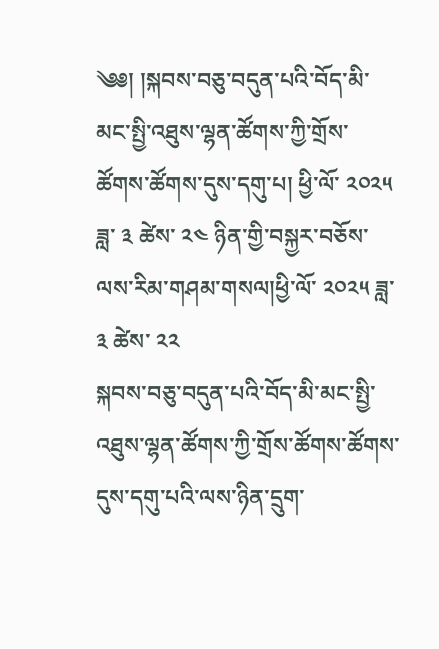༄༅། །སྐབས་བཅུ་བདུན་པའི་བོད་མི་མང་སྤྱི་འཐུས་ལྷན་ཚོགས་ཀྱི་གྲོས་ཚོགས་ཚོགས་དུས་དགུ་པ། ཕྱི་ལོ་ ༢༠༢༥ ཟླ་ ༣ ཚེས་ ༢༤ ཉིན་གྱི་བསྐྱར་བཅོས་ལས་རིམ་གཤམ་གསལ།ཕྱི་ལོ་ ༢༠༢༥ ཟླ་ ༣ ཚེས་ ༢༢
སྐབས་བཅུ་བདུན་པའི་བོད་མི་མང་སྤྱི་འཐུས་ལྷན་ཚོགས་ཀྱི་གྲོས་ཚོགས་ཚོགས་དུས་དགུ་པའི་ལས་ཉིན་དྲུག་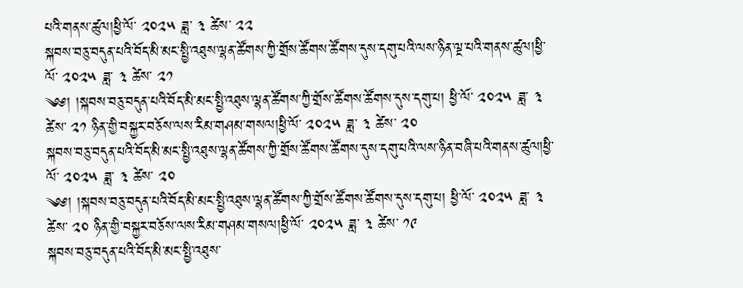པའི་གནས་ཚུལ།ཕྱི་ལོ་ ༢༠༢༥ ཟླ་ ༣ ཚེས་ ༢༢
སྐབས་བཅུ་བདུན་པའི་བོད་མི་མང་སྤྱི་འཐུས་ལྷན་ཚོགས་ཀྱི་གྲོས་ཚོགས་ཚོགས་དུས་དགུ་པའི་ལས་ཉིན་ལྔ་པའི་གནས་ཚུལ།ཕྱི་ལོ་ ༢༠༢༥ ཟླ་ ༣ ཚེས་ ༢༡
༄༅། །སྐབས་བཅུ་བདུན་པའི་བོད་མི་མང་སྤྱི་འཐུས་ལྷན་ཚོགས་ཀྱི་གྲོས་ཚོགས་ཚོགས་དུས་དགུ་པ། ཕྱི་ལོ་ ༢༠༢༥ ཟླ་ ༣ ཚེས་ ༢༡ ཉིན་གྱི་བསྐྱར་བཅོས་ལས་རིམ་གཤམ་གསལ།ཕྱི་ལོ་ ༢༠༢༥ ཟླ་ ༣ ཚེས་ ༢༠
སྐབས་བཅུ་བདུན་པའི་བོད་མི་མང་སྤྱི་འཐུས་ལྷན་ཚོགས་ཀྱི་གྲོས་ཚོགས་ཚོགས་དུས་དགུ་པའི་ལས་ཉིན་བཞི་པའི་གནས་ཚུལ།ཕྱི་ལོ་ ༢༠༢༥ ཟླ་ ༣ ཚེས་ ༢༠
༄༅། །སྐབས་བཅུ་བདུན་པའི་བོད་མི་མང་སྤྱི་འཐུས་ལྷན་ཚོགས་ཀྱི་གྲོས་ཚོགས་ཚོགས་དུས་དགུ་པ། ཕྱི་ལོ་ ༢༠༢༥ ཟླ་ ༣ ཚེས་ ༢༠ ཉིན་གྱི་བསྐྱར་བཅོས་ལས་རིམ་གཤམ་གསལ།ཕྱི་ལོ་ ༢༠༢༥ ཟླ་ ༣ ཚེས་ ༡༩
སྐབས་བཅུ་བདུན་པའི་བོད་མི་མང་སྤྱི་འཐུས་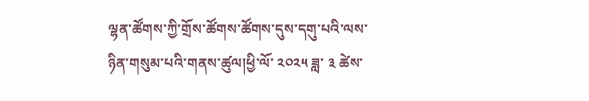ལྷན་ཚོགས་ཀྱི་གྲོས་ཚོགས་ཚོགས་དུས་དགུ་པའི་ལས་ཉིན་གསུམ་པའི་གནས་ཚུལ།ཕྱི་ལོ་ ༢༠༢༥ ཟླ་ ༣ ཚེས་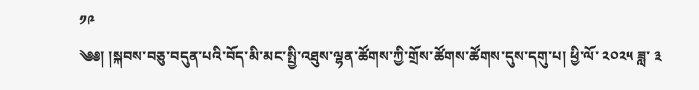༡༩
༄༅། །སྐབས་བཅུ་བདུན་པའི་བོད་མི་མང་སྤྱི་འཐུས་ལྷན་ཚོགས་ཀྱི་གྲོས་ཚོགས་ཚོགས་དུས་དགུ་པ། ཕྱི་ལོ་ ༢༠༢༥ ཟླ་ ༣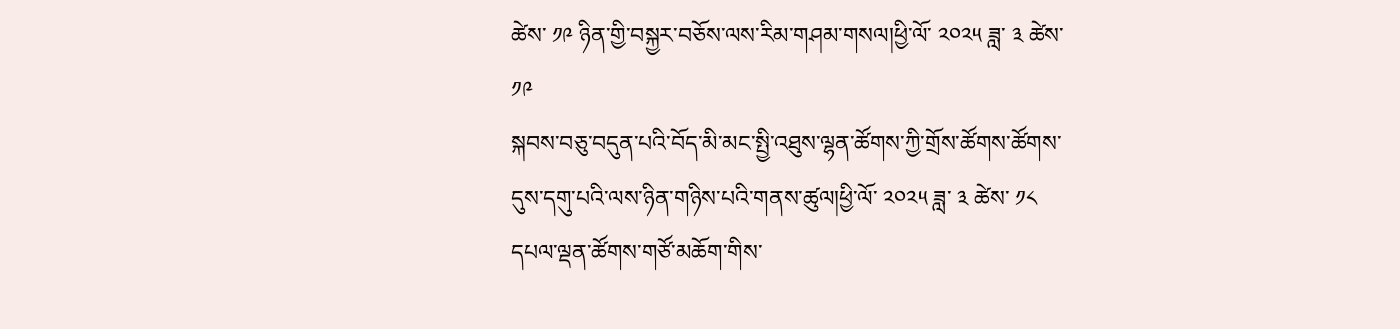ཚེས་ ༡༩ ཉིན་གྱི་བསྐྱར་བཅོས་ལས་རིམ་གཤམ་གསལ།ཕྱི་ལོ་ ༢༠༢༥ ཟླ་ ༣ ཚེས་ ༡༩
སྐབས་བཅུ་བདུན་པའི་བོད་མི་མང་སྤྱི་འཐུས་ལྷན་ཚོགས་ཀྱི་གྲོས་ཚོགས་ཚོགས་དུས་དགུ་པའི་ལས་ཉིན་གཉིས་པའི་གནས་ཚུལ།ཕྱི་ལོ་ ༢༠༢༥ ཟླ་ ༣ ཚེས་ ༡༨
དཔལ་ལྡན་ཚོགས་གཙོ་མཆོག་གིས་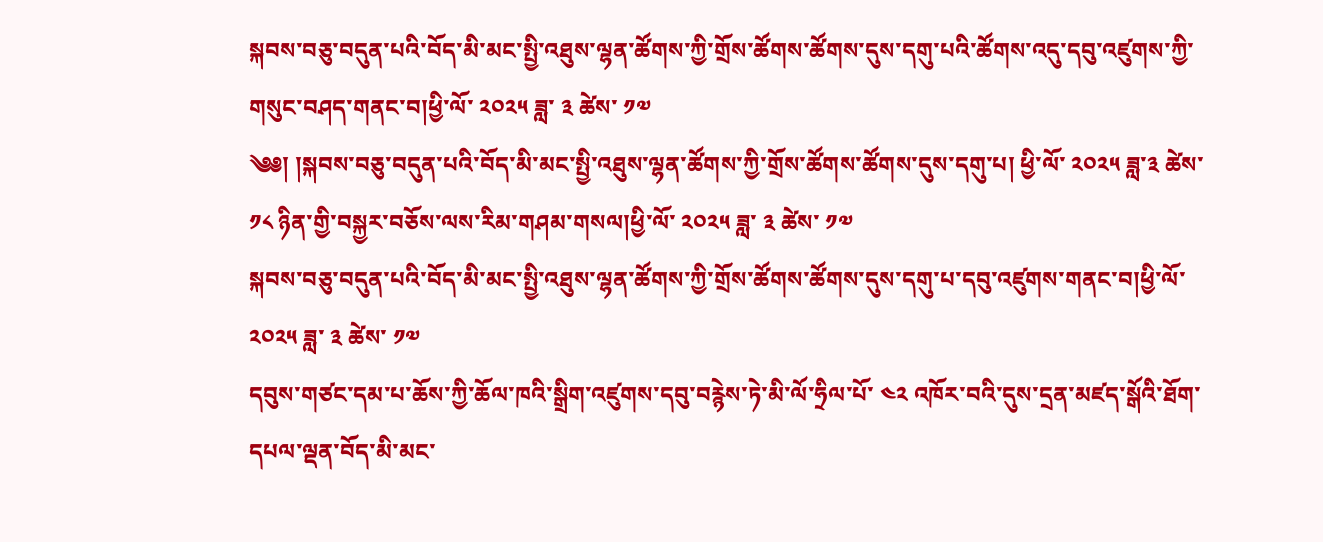སྐབས་བཅུ་བདུན་པའི་བོད་མི་མང་སྤྱི་འཐུས་ལྷན་ཚོགས་ཀྱི་གྲོས་ཚོགས་ཚོགས་དུས་དགུ་པའི་ཚོགས་འདུ་དབུ་འཛུགས་ཀྱི་གསུང་བཤད་གནང་བ།ཕྱི་ལོ་ ༢༠༢༥ ཟླ་ ༣ ཚེས་ ༡༧
༄༅། །སྐབས་བཅུ་བདུན་པའི་བོད་མི་མང་སྤྱི་འཐུས་ལྷན་ཚོགས་ཀྱི་གྲོས་ཚོགས་ཚོགས་དུས་དགུ་པ། ཕྱི་ལོ་ ༢༠༢༥ ཟླ་༣ ཚེས་ ༡༨ ཉིན་གྱི་བསྐྱར་བཅོས་ལས་རིམ་གཤམ་གསལ།ཕྱི་ལོ་ ༢༠༢༥ ཟླ་ ༣ ཚེས་ ༡༧
སྐབས་བཅུ་བདུན་པའི་བོད་མི་མང་སྤྱི་འཐུས་ལྷན་ཚོགས་ཀྱི་གྲོས་ཚོགས་ཚོགས་དུས་དགུ་པ་དབུ་འཛུགས་གནང་བ།ཕྱི་ལོ་ ༢༠༢༥ ཟླ་ ༣ ཚེས་ ༡༧
དབུས་གཙང་དམ་པ་ཆོས་ཀྱི་ཆོལ་ཁའི་སྒྲིག་འཛུགས་དབུ་བརྙེས་ཏེ་མི་ལོ་ཧྲིལ་པོ་ ༤༢ འཁོར་བའི་དུས་དྲན་མཛད་སྒོའི་ཐོག་དཔལ་ལྡན་བོད་མི་མང་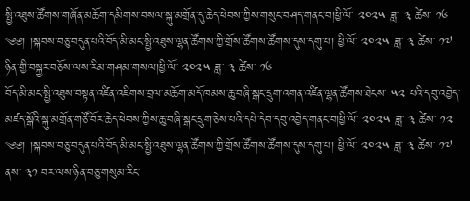སྤྱི་འཐུས་ཚོགས་གཞོན་མཆོག་དམིགས་བསལ་སྐུ་མགྲོན་དུ་ཆེད་ཕེབས་ཀྱིས་གསུང་བཤད་གནང་བ།ཕྱི་ལོ་ ༢༠༢༥ ཟླ་ ༣ ཚེས་ ༡༦
༄༅། །སྐབས་བཅུ་བདུན་པའི་བོད་མི་མང་སྤྱི་འཐུས་ལྷན་ཚོགས་ཀྱི་གྲོས་ཚོགས་ཚོགས་དུས་དགུ་པ། ཕྱི་ལོ་ ༢༠༢༥ ཟླ་ ༣ ཚེས་ ༡༧ ཉིན་གྱི་བསྐྱར་བཅོས་ལས་རིམ་གཤམ་གསལ།ཕྱི་ལོ་ ༢༠༢༥ ཟླ་ ༣ ཚེས་ ༡༦
བོད་མི་མང་སྤྱི་འཐུས་བསྟན་འཛིན་འཇིགས་བྲལ་མཆོག་མདོ་ཁམས་ཆུ་བཞི་སྒང་དྲུག་འགན་འཛིན་ལྷན་ཚོགས་ཐེངས་ ༥༢ པའི་དབུ་འབྱེད་མཛད་སྒོའི་སྐུ་མགྲོན་གཙོ་བོར་ཆེད་ཕེབས་ཀྱིས་ཆུ་བཞི་སྒང་དྲུག་ཅེས་པའི་དཔེ་དེབ་དབུ་འབྱེད་གནང་བ།ཕྱི་ལོ་ ༢༠༢༥ ཟླ་ ༣ ཚེས་ ༡༢
༄༅། །སྐབས་བཅུ་བདུན་པའི་བོད་མི་མང་སྤྱི་འཐུས་ལྷན་ཚོགས་ཀྱི་གྲོས་ཚོགས་ཚོགས་དུས་དགུ་པ། ཕྱི་ལོ་ ༢༠༢༥ ཟླ་ ༣ ཚེས་ ༡༧ ནས་ ༣༡ བར་ལས་ཉིན་བཅུ་གསུམ་རིང་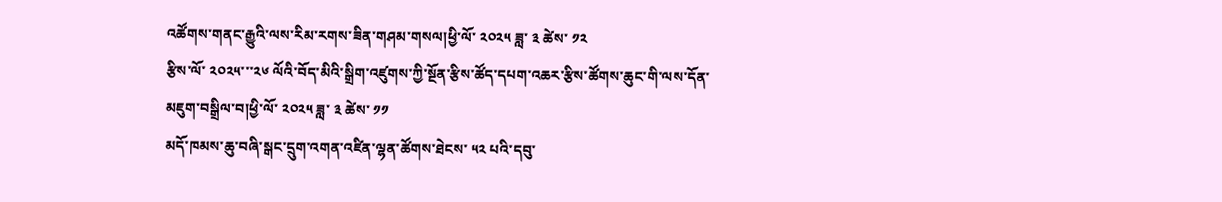འཚོགས་གནང་རྒྱུའི་ལས་རིམ་རགས་ཟིན་གཤམ་གསལ།ཕྱི་ལོ་ ༢༠༢༥ ཟླ་ ༣ ཚེས་ ༡༢
རྩིས་ལོ་ ༢༠༢༥་་་༢༦ ལོའི་བོད་མིའི་སྒྲིག་འཛུགས་ཀྱི་སྔོན་རྩིས་ཚོད་དཔག་འཆར་རྩིས་ཚོགས་ཆུང་གི་ལས་དོན་མཇུག་བསྒྲིལ་བ།ཕྱི་ལོ་ ༢༠༢༥ ཟླ་ ༣ ཚེས་ ༡༡
མདོ་ཁམས་ཆུ་བཞི་སྒང་དྲུག་འགན་འཛིན་ལྷན་ཚོགས་ཐེངས་ ༥༢ པའི་དབུ་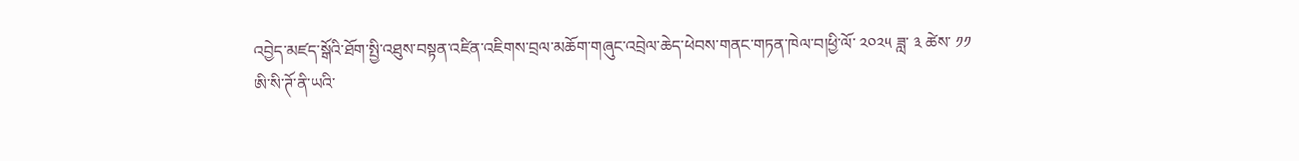འབྱེད་མཛད་སྒོའི་ཐོག་སྤྱི་འཐུས་བསྟན་འཛིན་འཇིགས་བྲལ་མཆོག་གཞུང་འབྲེལ་ཆེད་ཕེབས་གནང་གཏན་ཁེལ་བ།ཕྱི་ལོ་ ༢༠༢༥ ཟླ་ ༣ ཚེས་ ༡༡
ཨི་སི་ཊོ་ནི་ཡའི་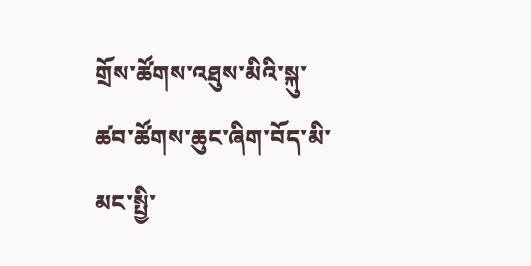གྲོས་ཚོགས་འཐུས་མིའི་སྐུ་ཚབ་ཚོགས་ཆུང་ཞིག་བོད་མི་མང་སྤྱི་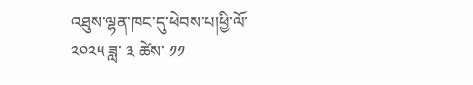འཐུས་ལྷན་ཁང་དུ་ཕེབས་པ།ཕྱི་ལོ་ ༢༠༢༥ ཟླ་ ༣ ཚེས་ ༡༡